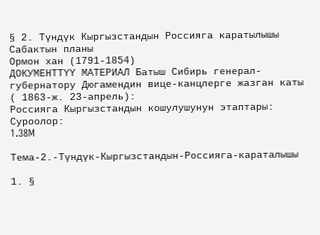§ 2. Түндүк Кыргызстандын Россияга каратылышы
Сабактын планы
Ормон хан (1791-1854)
ДОКУМЕНТТҮҮ МАТЕРИАЛ Батыш Сибирь генерал-губернатору Дюгамендин вице-канцлерге жазган каты ( 1863-ж. 23-апрель):
Россияга Кыргызстандын кошулушунун этаптары:
Суроолор:
1.38M

Тема-2.-Түндүк-Кыргызстандын-Россияга-караталышы

1. §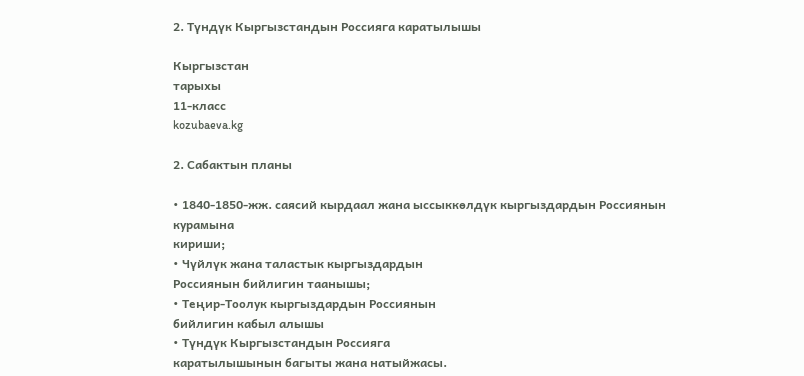2. Түндүк Кыргызстандын Россияга каратылышы

Кыргызстан
тарыхы
11-класс
kozubaeva.kg

2. Сабактын планы

• 1840-1850-жж. саясий кырдаал жана ыссыккөлдүк кыргыздардын Россиянын курамына
кириши;
• Чүйлүк жана таластык кыргыздардын
Россиянын бийлигин таанышы;
• Теңир-Тоолук кыргыздардын Россиянын
бийлигин кабыл алышы
• Түндүк Кыргызстандын Россияга
каратылышынын багыты жана натыйжасы.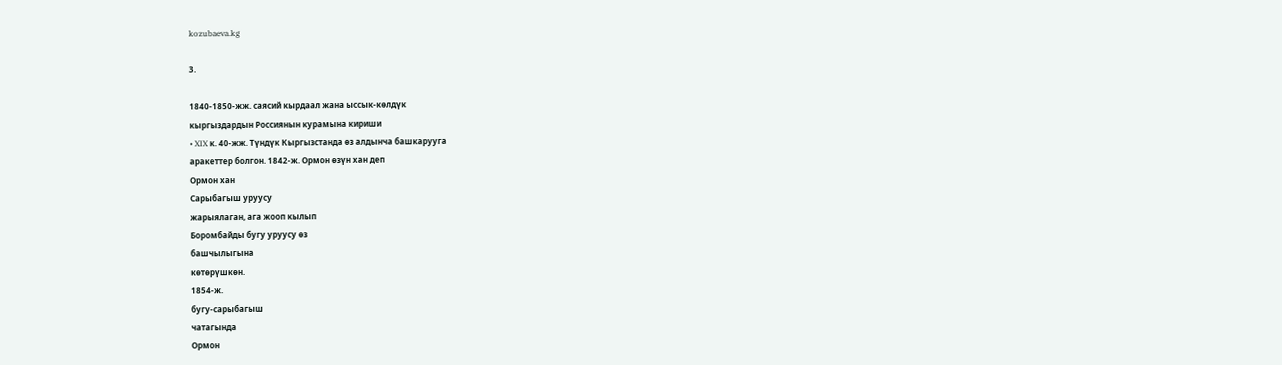kozubaeva.kg

3.

1840-1850-жж. саясий кырдаал жана ыссык-көлдүк
кыргыздардын Россиянын курамына кириши
• XIX к. 40-жж. Түндүк Кыргызстанда өз алдынча башкарууга
аракеттер болгон. 1842-ж. Ормон өзүн хан деп
Ормон хан
Сарыбагыш уруусу
жарыялаган, ага жооп кылып
Боромбайды бугу уруусу өз
башчылыгына
көтөрүшкөн.
1854-ж.
бугу-сарыбагыш
чатагында
Ормон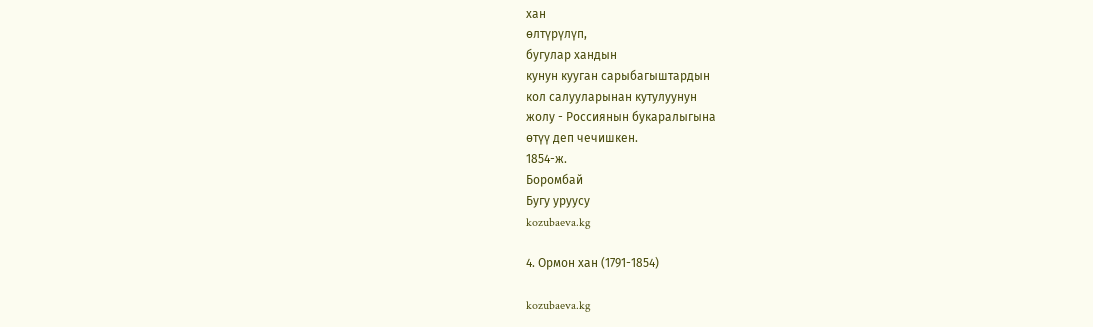хан
өлтүрүлүп,
бугулар хандын
кунун кууган сарыбагыштардын
кол салууларынан кутулуунун
жолу - Россиянын букаралыгына
өтүү деп чечишкен.
1854-ж.
Боромбай
Бугу уруусу
kozubaeva.kg

4. Ормон хан (1791-1854)

kozubaeva.kg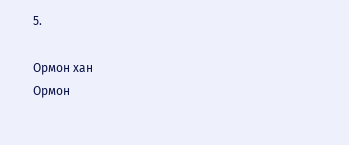5.

Ормон хан
Ормон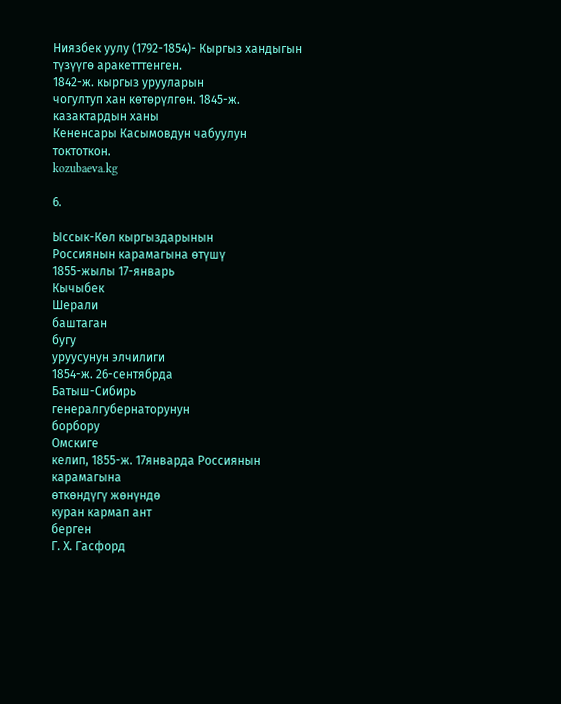Ниязбек уулу (1792-1854)- Кыргыз хандыгын
түзүүгө аракетттенген.
1842-ж. кыргыз урууларын
чогултуп хан көтөрүлгөн. 1845-ж. казактардын ханы
Кененсары Касымовдун чабуулун токтоткон.
kozubaeva.kg

6.

Ыссык-Көл кыргыздарынын
Россиянын карамагына өтүшү
1855-жылы 17-январь
Кычыбек
Шерали
баштаган
бугу
уруусунун элчилиги
1854-ж. 26-сентябрда
Батыш-Сибирь
генералгубернаторунун
борбору
Омскиге
келип, 1855-ж. 17январда Россиянын
карамагына
өткөндүгү жөнүндө
куран кармап ант
берген
Г. Х. Гасфорд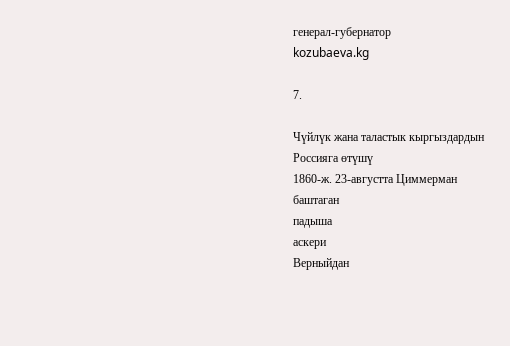генерал-губернатор
kozubaeva.kg

7.

Чүйлүк жана таластык кыргыздардын
Россияга өтүшү
1860-ж. 23-августта Циммерман
баштаган
падыша
аскери
Верныйдан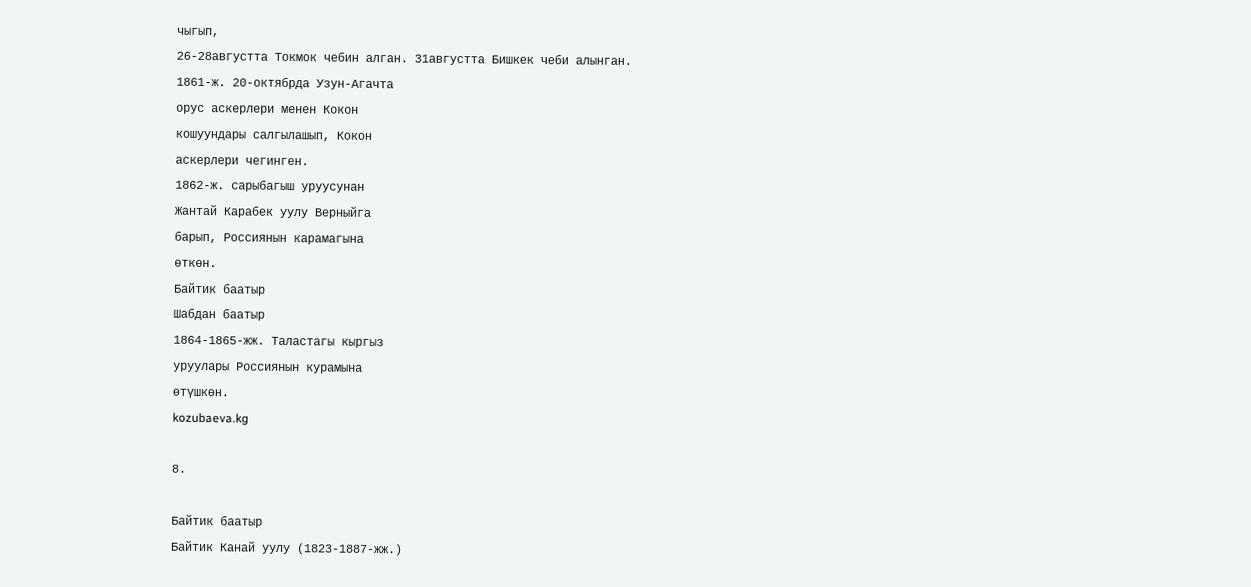чыгып,
26-28августта Токмок чебин алган. 31августта Бишкек чеби алынган.
1861-ж. 20-октябрда Узун-Агачта
орус аскерлери менен Кокон
кошуундары салгылашып, Кокон
аскерлери чегинген.
1862-ж. сарыбагыш уруусунан
Жантай Карабек уулу Верныйга
барып, Россиянын карамагына
өткөн.
Байтик баатыр
Шабдан баатыр
1864-1865-жж. Таластагы кыргыз
уруулары Россиянын курамына
өтүшкөн.
kozubaeva.kg

8.

Байтик баатыр
Байтик Канай уулу (1823-1887-жж.)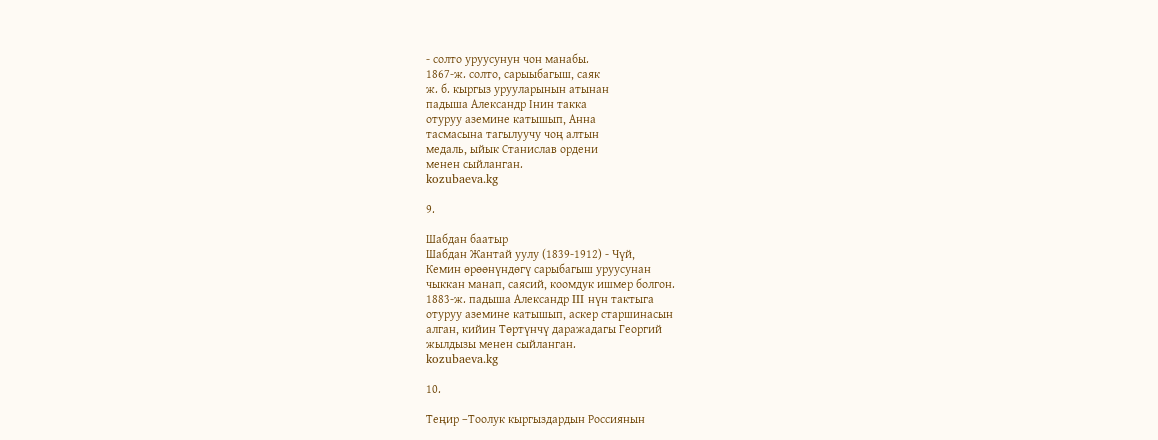- солто уруусунун чон манабы.
1867-ж. солто, сарыыбагыш, саяк
ж. б. кыргыз урууларынын атынан
падыша Александр Iнин такка
отуруу аземине катышып, Анна
тасмасына тагылуучу чоң алтын
медаль, ыйык Станислав ордени
менен сыйланган.
kozubaeva.kg

9.

Шабдан баатыр
Шабдан Жантай уулу (1839-1912) - Чүй,
Кемин өрөөнүндөгү сарыбагыш уруусунан
чыккан манап, саясий, коомдук ишмер болгон.
1883-ж. падыша Александр III нүн тактыга
отуруу аземине катышып, аскер старшинасын
алган, кийин Төртүнчү даражадагы Георгий
жылдызы менен сыйланган.
kozubaeva.kg

10.

Теңир –Тоолук кыргыздардын Россиянын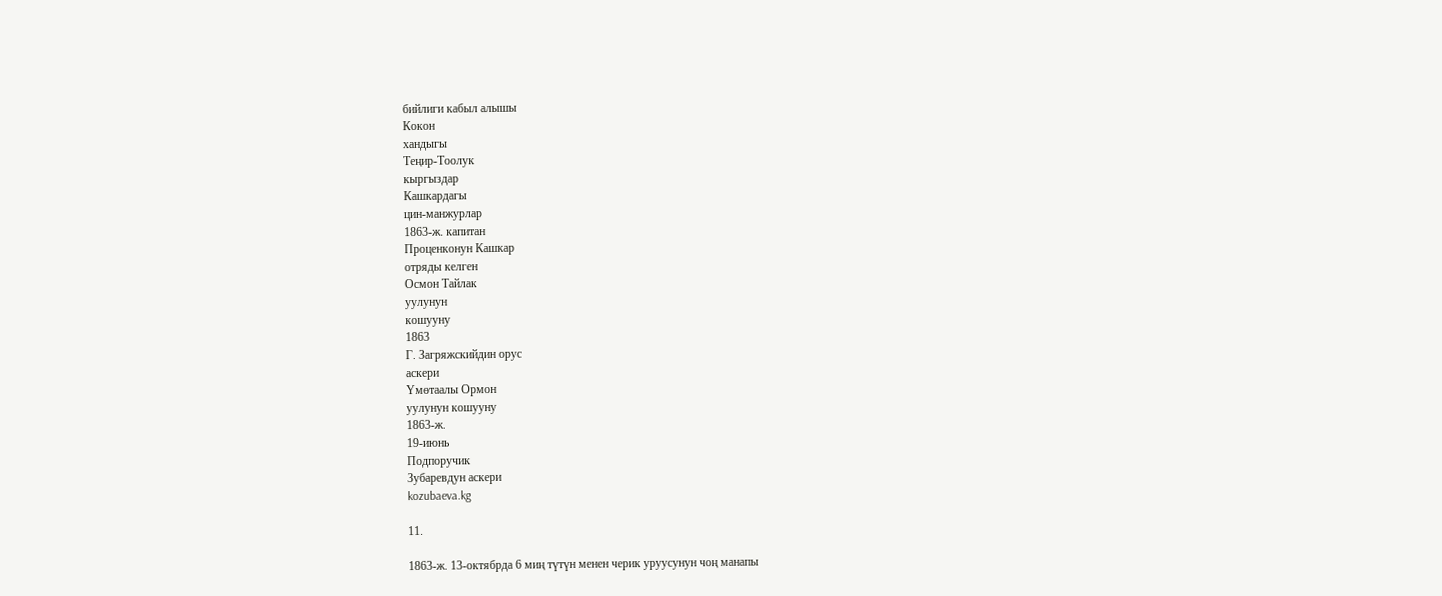бийлиги кабыл алышы
Кокон
хандыгы
Теңир-Тоолук
кыргыздар
Кашкардагы
цин-манжурлар
1863-ж. капитан
Проценконун Кашкар
отряды келген
Осмон Тайлак
уулунун
кошууну
1863
Г. Загряжскийдин орус
аскери
Үмөтаалы Ормон
уулунун кошууну
1863-ж.
19-июнь
Подпоручик
Зубаревдун аскери
kozubaeva.kg

11.

1863-ж. 13-октябрда 6 миң түтүн менен черик уруусунун чоң манапы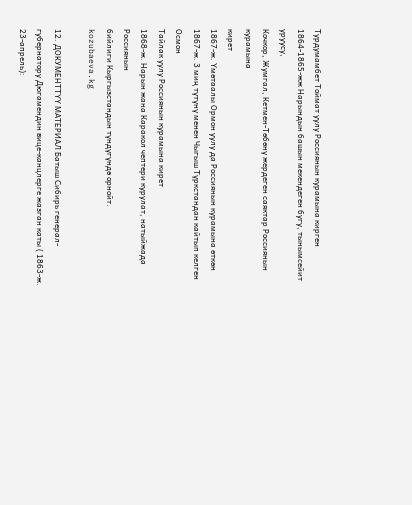Турдумамбет Тоймат уулу Россиянын курамына кирген
1864-1865-жж Нарындын башын мекендеген бугу, тынымсейит уруусу,
Кочкор, Жумгал, Кетмен-Төбөнү жердеген саяктар Россиянын курамына
кирет
1867-ж. Үмөтаалы Ормон уулу да Россиянын курамына өткөн
1867-ж. 3 миң түтүнү менен Чыгыш Түркстандан кайтып келген Осмон
Тайлак уулу Россиянын курамына кирет
1868-ж. Нарын жана Каракол чептери курулат, натыйжада Россиянын
бийлиги Кыргызстандын түндүгүндө орнойт.
kozubaeva.kg

12. ДОКУМЕНТТҮҮ МАТЕРИАЛ Батыш Сибирь генерал-губернатору Дюгамендин вице-канцлерге жазган каты ( 1863-ж. 23-апрель):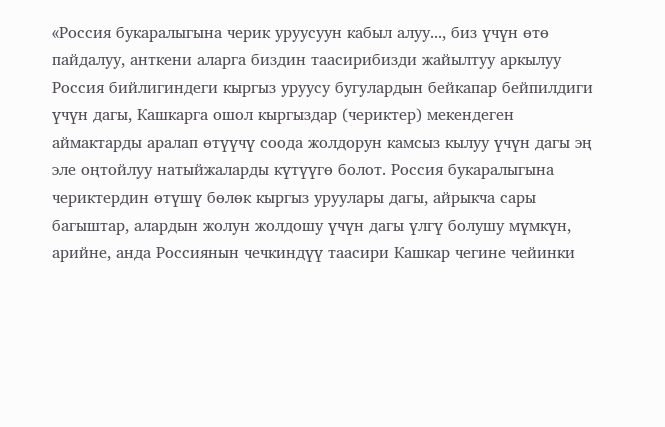«Россия букаралыгына черик уруусуун кабыл алуу..., биз үчүн өтө
пайдалуу, анткени аларга биздин таасирибизди жайылтуу аркылуу
Россия бийлигиндеги кыргыз уруусу бугулардын бейкапар бейпилдиги
үчүн дагы, Кашкарга ошол кыргыздар (чериктер) мекендеген
аймактарды аралап өтүүчү соода жолдорун камсыз кылуу үчүн дагы эң
эле оңтойлуу натыйжаларды күтүүгө болот. Россия букаралыгына
чериктердин өтүшү бөлөк кыргыз уруулары дагы, айрыкча сары
багыштар, алардын жолун жолдошу үчүн дагы үлгү болушу мүмкүн,
арийне, анда Россиянын чечкиндүү таасири Кашкар чегине чейинки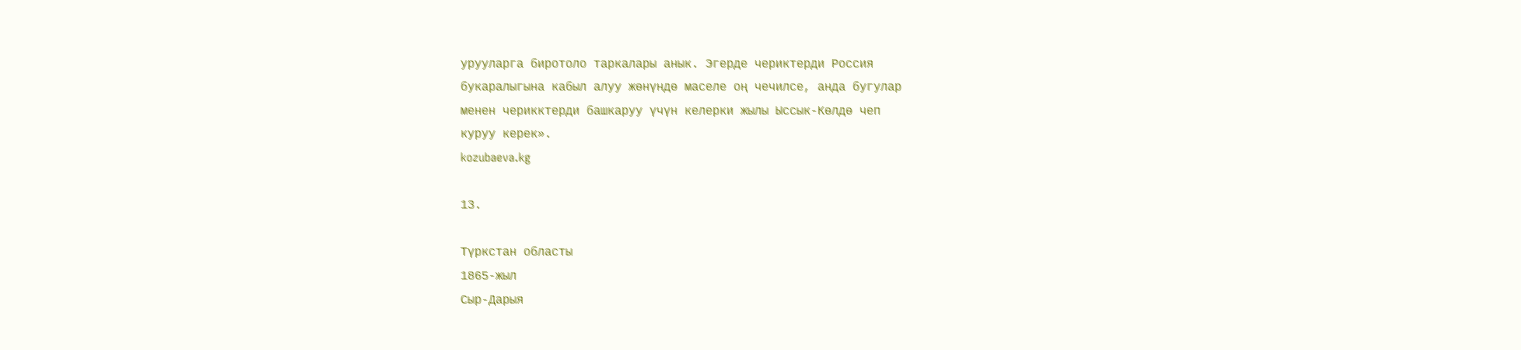урууларга биротоло таркалары анык. Эгерде чериктерди Россия
букаралыгына кабыл алуу жөнүндө маселе оң чечилсе, анда бугулар
менен черикктерди башкаруу үчүн келерки жылы Ыссык-Көлдө чеп
куруу керек».
kozubaeva.kg

13.

Түркстан областы
1865-жыл
Сыр-Дарыя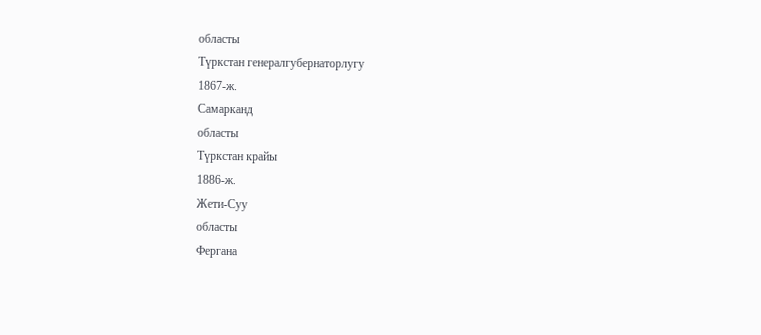областы
Түркстан генералгубернаторлугу
1867-ж.
Самарканд
областы
Түркстан крайы
1886-ж.
Жети-Суу
областы
Фергана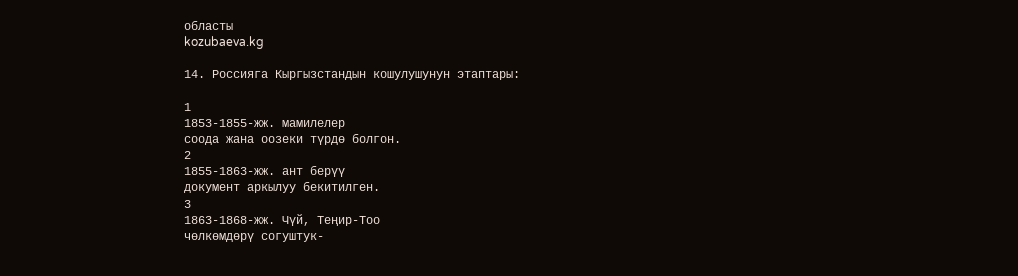областы
kozubaeva.kg

14. Россияга Кыргызстандын кошулушунун этаптары:

1
1853-1855-жж. мамилелер
соода жана оозеки түрдө болгон.
2
1855-1863-жж. ант берүү
документ аркылуу бекитилген.
3
1863-1868-жж. Чүй, Теңир-Тоо
чөлкөмдөрү согуштук-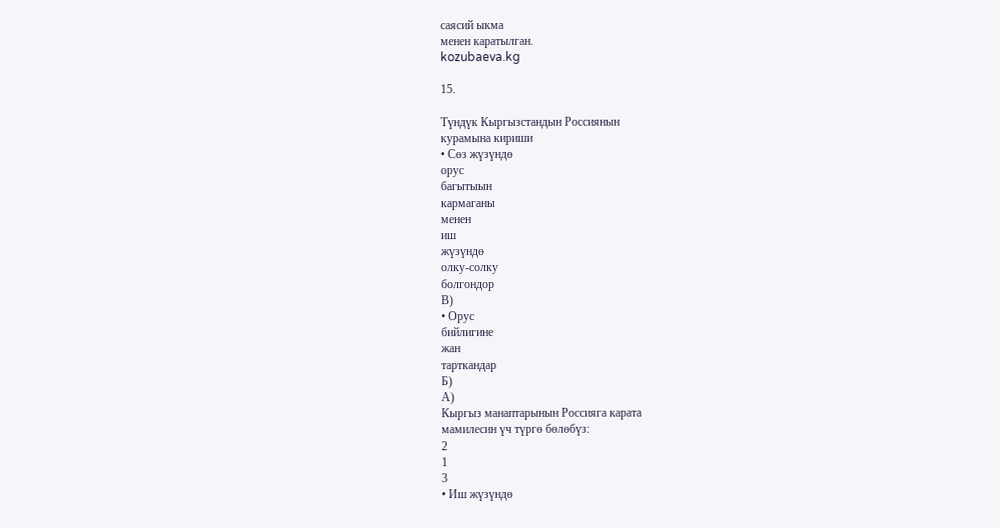саясий ыкма
менен каратылган.
kozubaeva.kg

15.

Түндүк Кыргызстандын Россиянын
курамына кириши
• Сөз жүзүндө
орус
багытыын
кармаганы
менен
иш
жүзүндө
олку-солку
болгондор
В)
• Орус
бийлигине
жан
тарткандар
Б)
А)
Кыргыз манаптарынын Россияга карата
мамилесин үч түргө бөлөбүз:
2
1
3
• Иш жүзүндө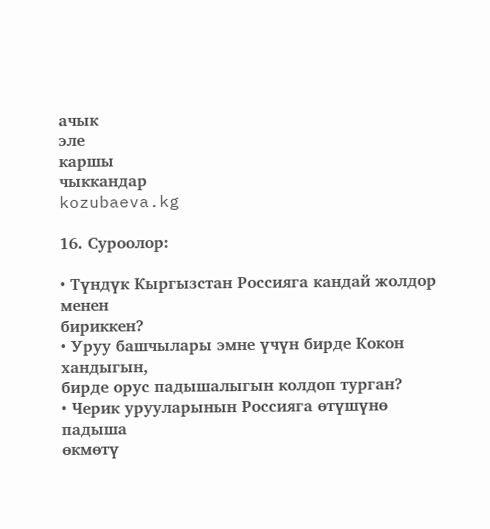ачык
эле
каршы
чыккандар
kozubaeva.kg

16. Суроолор:

• Түндүк Кыргызстан Россияга кандай жолдор менен
бириккен?
• Уруу башчылары эмне үчүн бирде Кокон хандыгын,
бирде орус падышалыгын колдоп турган?
• Черик урууларынын Россияга өтүшүнө падыша
өкмөтү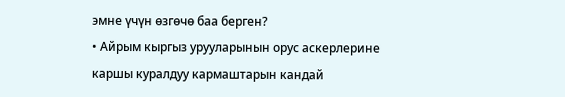эмне үчүн өзгөчө баа берген?
• Айрым кыргыз урууларынын орус аскерлерине
каршы куралдуу кармаштарын кандай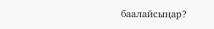баалайсыңар?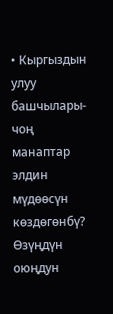• Кыргыздын улуу башчылары-чоң манаптар элдин
мүдөөсүн көздөгөнбү? Өзүңдүн оюңдун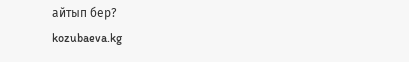айтып бер?
kozubaeva.kg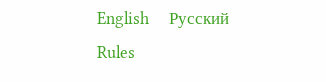English     Русский Rules